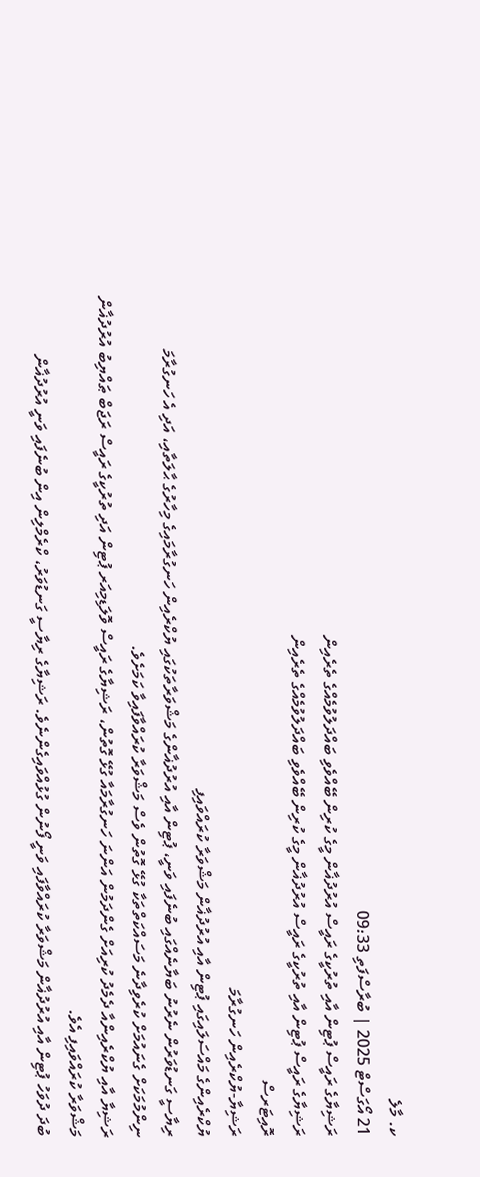ކ. މާލެ
21 އޯގަސްޓް 2025 | ބުރާސްފަތި 09:33
ރަޝިޔާގެ ރައީސް ޕުޓިން އާއި ތުރުކީގެ ރައީސް އުރުދުޣާން މީގެ ކުރިން ބޭއްވެވި ބައްދަލުވުމެއްގެ ތެރެއިން
ރަޝިޔާގެ ރައީސް ޕުޓިން އާއި ތުރުކީގެ ރައީސް އުރުދުޣާން މީގެ ކުރިން ބޭއްވެވި ބައްދަލުވުމެއްގެ ތެރެއިން
ރޮއިޓަރސް
ރަޝިޔާ-ޔުކްރެއިން ހަނގުރާމަ
ޔުކްރެއިންގެ މައްސަލައިގައި ޕުޓިން އާއި އުރުދުޣާން މަޝްވަރާ ކުރައްވައިފި
ރިޔާސީ ގަނޑުވަރުން ނެރުނު ބަޔާނެއްގައި ބުނެފައި ވަނީ، ޕުޓިން އާއި އުރުދުޣާންގެ މަޝްވަރާތަކުގައި ޔުކްރެއިން ހަނގުރާމައިގެ މިހާރުގެ ޙާލަތާއި، އަދި އެ ހަނގުރާމަ ނިންމުމަކަށް ގެނައުމަށް ކުރެވިދާނެ މަސައްކަތްތަކާ ގުޅޭ ގޮތުން ވެސް މަޝްވަރާ ކުރައްވާފައިވާ ކަމަށެވެ.
ރަޝިޔާ އާއި ޔުކްރެއިންއާ ދެމެދު ކުރިއަށް ގެންދަމުން އަންނަ ހަނގުރާމައާ ގުޅޭ ގޮތުން، ރަޝިޔާގެ ރައީސް ވޮލަޑިމިއަރ ޕުޓިން އަދި ތުރުކީގެ ރައީސް ރަޖަބް ޠައްޔިބު އުރުދުޣާން މަޝްވަރާ ކުރައްވައިފި އެވެ.
ބުދަ ދުވަހު ޕުޓިން އާއި އުރުދުޣާން މަޝްވަރާ ކުރައްވާފައި ވަނީ ފޯނުން ގުޅުއްވައިގެންނެވެ. ރަޝިޔާގެ ރިޔާސީ ގަނޑުވަރު، ކްރެމްލިން އިން ބުނެފައި ވަނީ އުރުދުޣާން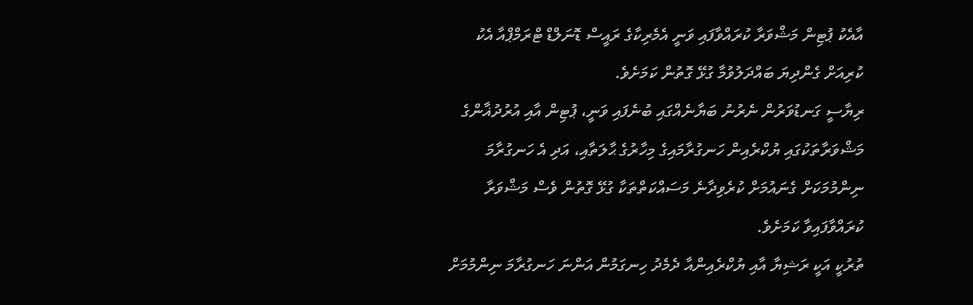އާއެކު ޕުޓިން މަޝްވަރާ ކުރައްވާފައި ވަނީ އެމެރިކާގެ ރައީސް ޑޮނަލްޑް ޓްރަމްޕްއާ އެކު ކުރިއަށް ގެންދިޔަ ބައްދަލުވުމާ ގުޅޭ ގޮތުން ކަމަށެވެ.
ރިޔާސީ ގަނޑުވަރުން ނެރުނު ބަޔާނެއްގައި ބުނެފައި ވަނީ، ޕުޓިން އާއި އުރުދުޣާންގެ މަޝްވަރާތަކުގައި ޔުކްރެއިން ހަނގުރާމައިގެ މިހާރުގެ ޙާލަތާއި، އަދި އެ ހަނގުރާމަ ނިންމުމަކަށް ގެނައުމަށް ކުރެވިދާނެ މަސައްކަތްތަކާ ގުޅޭ ގޮތުން ވެސް މަޝްވަރާ ކުރައްވާފައިވާ ކަމަށެވެ.
ތުރުކީ އަކީ ރަޝިޔާ އާއި ޔުކްރެއިންއާ ދެމެދު ހިނގަމުން އަންނަ ހަނގުރާމަ ނިންމުމަށް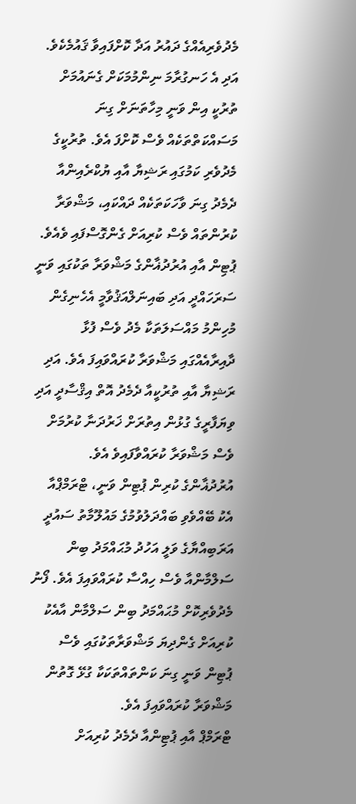މެދުވެރިއެއްގެ ދައުރު އަދާ ކޮށްފައިވާ ޤައުމެކެވެ. އަދި އެ ހަނގުރާމަ ނިންމުމަކަށް ގެނައުމަށް ތުރުކީ އިން ވަނީ މިހާތަނަށް ގިނަ މަސައްކަތްތަކެއް ވެސް ކޮށްފަ އެވެ. ތުރުކީގެ މެދުވެރި ކަމުގައި ރަޝިޔާ އާއި ޔުކްރެއިންއާ ދެމެދު ގިނަ ވާހަކަތަކެއް ދައްކައި، މަޝްވަރާ ކުރުންތައް ވެސް ކުރިއަށް ގެންގޮސްފައި ވެއެވެ.
ޕުޓިން އާއި އުރުދުޣާންގެ މަޝްވަރާ ތަކުގައި ވަނީ ސަރަހައްދީ އަދި ބައިނަލްއަޤުވާމީ އެހެނިގެން މުހިންމު މައްސަލަތަކާ މެދު ވެސް ފުޅާ ދާއިރާއެއްގައި މަޝްވަރާ ކުރައްވައިފަ އެވެ. އަދި ރަޝިޔާ އާއި ތުރުކީއާ ދެމެދު އޮތް އިޤްސާދީ އަދި ވިޔަފާރީގެ ގުޅުން އިތުރަށް ޚަރުދަނާ ކުރުމަށް ވެސް މަޝްވަރާ ކުރައްވާފައިވެ އެވެ.
އުރުދުޣާންގެ ކުރިން ޕުޓިން ވަނީ، ޓްރަމްޕްއާ އެކު ބޭއްވެވި ބައްދަލުވުމުގެ މައުލޫމާތު ސައުދީ އަރަބިއްޔާގެ ވަލީ އަހުދު މުޙައްމަދު ބިން ސަލްމާންއާ ވެސް ހިއްސާ ކުރައްވައިފަ އެވެ. ފޯނު މެދުވެރިކޮށް މުޙައްމަދު ބިން ސަލްމާން އާއެކު ކުރިއަށް ގެންދިޔަ މަޝްވަރާތަކުގައި ވެސް ޕުޓިން ވަނީ ގިނަ ކަންތައްތަކަކާ ގުޅޭ ގޮތުން މަޝްވަރާ ކުރައްވައިފަ އެވެ.
ޓްރަމްޕް އާއި ޕުޓިންއާ ދެމެދު ކުރިއަށް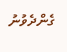ގެންދެވުނު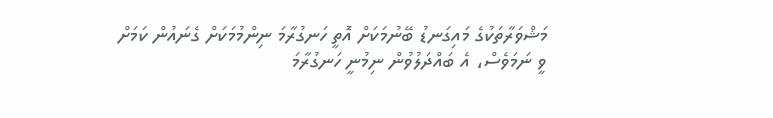މަޝްވަރާތަކުގެ މައިގަނޑު ބޭނުމަކަށް އޮތީ ހަނގުރާމަ ނިންމުމަކަށް ގެނައުން ކަމަށް ވީ ނަމަވެސް، އެ ބައްދަލުވުން ނިމުނީ ހަނގުރާމަ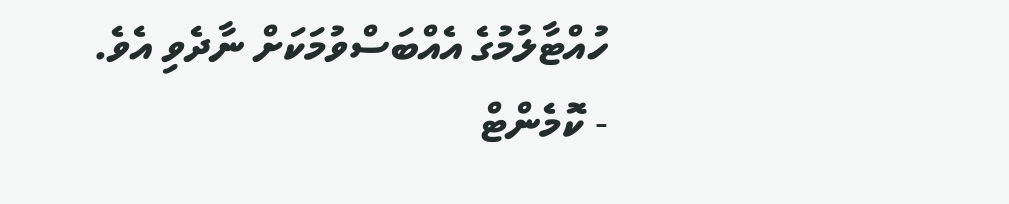ހުއްޓާލުމުގެ އެއްބަސްވުމަކަށް ނާދެވި އެވެ.
- ކޮމެންޓް